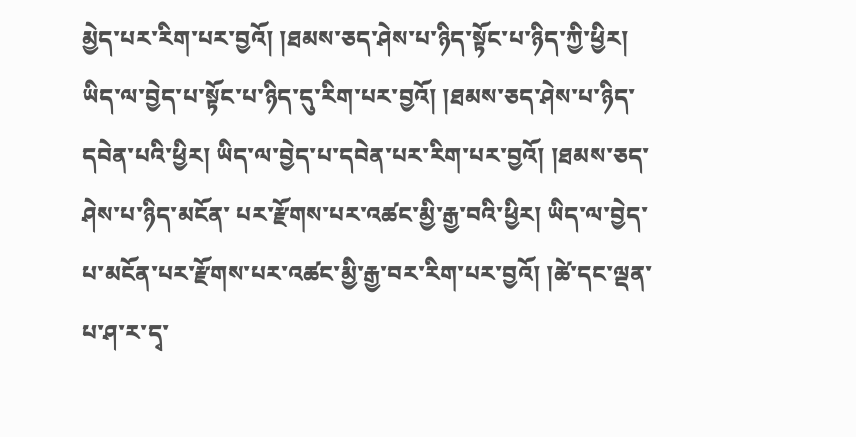མྱེད་པར་རིག་པར་བྱའོ། །ཐམས་ཅད་ཤེས་པ་ཉིད་སྟོང་པ་ཉིད་ཀྱི་ཕྱིར། ཡིད་ལ་བྱེད་པ་སྟོང་པ་ཉིད་དུ་རིག་པར་བྱའོ། །ཐམས་ཅད་ཤེས་པ་ཉིད་དབེན་པའི་ཕྱིར། ཡིད་ལ་བྱེད་པ་དབེན་པར་རིག་པར་བྱའོ། །ཐམས་ཅད་ཤེས་པ་ཉིད་མངོན་ པར་རྫོགས་པར་འཚང་མྱི་རྒྱ་བའི་ཕྱིར། ཡིད་ལ་བྱེད་པ་མངོན་པར་རྫོགས་པར་འཚང་མྱི་རྒྱ་བར་རིག་པར་བྱའོ། །ཚེ་དང་ལྡན་པ་ཤ་ར་དྭ་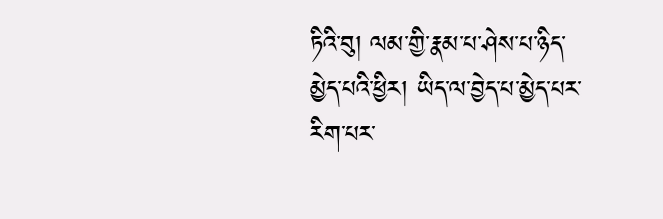ཏིའི་བུ། ལམ་གྱི་རྣམ་པ་ཤེས་པ་ཉིད་མྱེད་པའི་ཕྱིར། ཡིད་ལ་བྱེད་པ་མྱེད་པར་རིག་པར་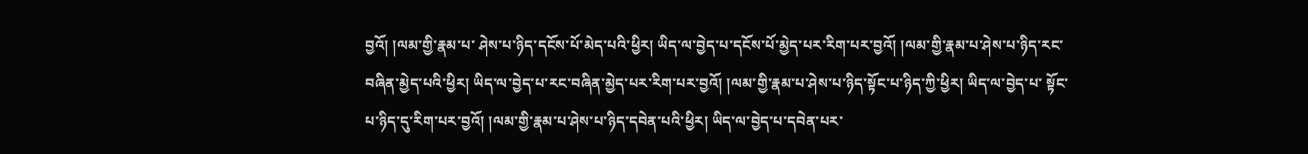བྱའོ། །ལམ་གྱི་རྣམ་པ་ ཤེས་པ་ཉིད་དངོས་པོ་མེད་པའི་ཕྱིར། ཡིད་ལ་བྱེད་པ་དངོས་པོ་མྱེད་པར་རིག་པར་བྱའོ། །ལམ་གྱི་རྣམ་པ་ཤེས་པ་ཉིད་རང་བཞིན་མྱེད་པའི་ཕྱིར། ཡིད་ལ་བྱེད་པ་རང་བཞིན་མྱེད་པར་རིག་པར་བྱའོ། །ལམ་གྱི་རྣམ་པ་ཤེས་པ་ཉིད་སྟོང་པ་ཉིད་ཀྱི་ཕྱིར། ཡིད་ལ་བྱེད་པ་ སྟོང་པ་ཉིད་དུ་རིག་པར་བྱའོ། །ལམ་གྱི་རྣམ་པ་ཤེས་པ་ཉིད་དབེན་པའི་ཕྱིར། ཡིད་ལ་བྱེད་པ་དབེན་པར་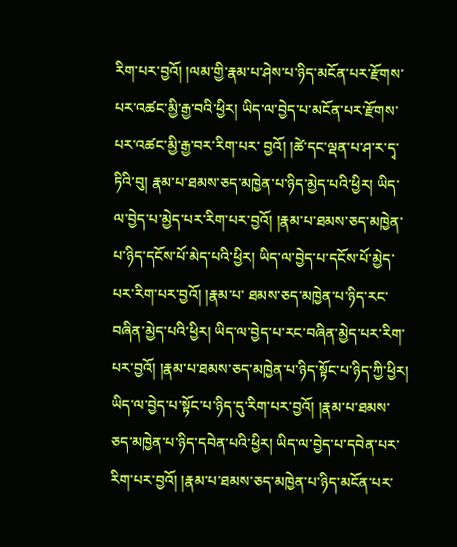རིག་པར་བྱའོ། །ལམ་གྱི་རྣམ་པ་ཤེས་པ་ཉིད་མངོན་པར་རྫོགས་པར་འཚང་མྱི་རྒྱ་བའི་ཕྱིར། ཡིད་ལ་བྱེད་པ་མངོན་པར་རྫོགས་པར་འཚང་མྱི་རྒྱ་བར་རིག་པར་ བྱའོ། །ཚེ་དང་ལྡན་པ་ཤ་ར་དྭ་ཏིའི་བུ། རྣམ་པ་ཐམས་ཅད་མཁྱེན་པ་ཉིད་མྱེད་པའི་ཕྱིར། ཡིད་ལ་བྱེད་པ་མྱེད་པར་རིག་པར་བྱའོ། །རྣམ་པ་ཐམས་ཅད་མཁྱེན་པ་ཉིད་དངོས་པོ་མེད་པའི་ཕྱིར། ཡིད་ལ་བྱེད་པ་དངོས་པོ་མྱེད་པར་རིག་པར་བྱའོ། །རྣམ་པ་ ཐམས་ཅད་མཁྱེན་པ་ཉིད་རང་བཞིན་མྱེད་པའི་ཕྱིར། ཡིད་ལ་བྱེད་པ་རང་བཞིན་མྱེད་པར་རིག་པར་བྱའོ། །རྣམ་པ་ཐམས་ཅད་མཁྱེན་པ་ཉིད་སྟོང་པ་ཉིད་ཀྱི་ཕྱིར། ཡིད་ལ་བྱེད་པ་སྟོང་པ་ཉིད་དུ་རིག་པར་བྱའོ། །རྣམ་པ་ཐམས་ཅད་མཁྱེན་པ་ཉིད་དབེན་པའི་ཕྱིར། ཡིད་ལ་བྱེད་པ་དབེན་པར་རིག་པར་བྱའོ། །རྣམ་པ་ཐམས་ཅད་མཁྱེན་པ་ཉིད་མངོན་པར་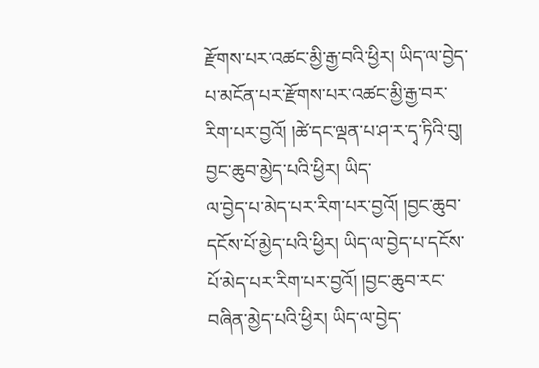རྫོགས་པར་འཚང་མྱི་རྒྱ་བའི་ཕྱིར། ཡིད་ལ་བྱེད་པ་མངོན་པར་རྫོགས་པར་འཚང་མྱི་རྒྱ་བར་རིག་པར་བྱའོ། །ཚེ་དང་ལྡན་པ་ཤ་ར་དྭ་ཏིའི་བུ། བྱང་ཆུབ་མྱེད་པའི་ཕྱིར། ཡིད་
ལ་བྱེད་པ་མེད་པར་རིག་པར་བྱའོ། །བྱང་ཆུབ་དངོས་པོ་མྱེད་པའི་ཕྱིར། ཡིད་ལ་བྱེད་པ་དངོས་པོ་མེད་པར་རིག་པར་བྱའོ། །བྱང་ཆུབ་རང་བཞིན་མྱེད་པའི་ཕྱིར། ཡིད་ལ་བྱེད་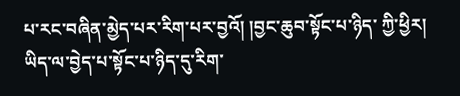པ་རང་བཞིན་མྱེད་པར་རིག་པར་བྱའོ། །བྱང་ཆུབ་སྟོང་པ་ཉིད་ ཀྱི་ཕྱིར། ཡིད་ལ་བྱེད་པ་སྟོང་པ་ཉིད་དུ་རིག་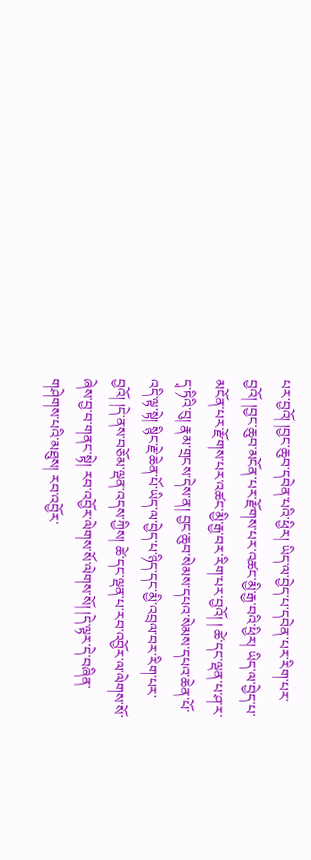པར་བྱའོ། །བྱང་ཆུབ་དབེན་པའི་ཕྱིར། ཡིད་ལ་བྱེད་པ་དབེན་པར་རིག་པར་བྱའོ། །བྱང་ཆུབ་མངོན་པར་རྫོགས་པར་འཚང་མྱི་རྒྱ་བའི་ཕྱིར། ཡིད་ལ་བྱེད་པ་མངོན་པར་རྫོགས་པར་འཚང་མྱི་རྒྱ་བར་རིག་པར་བྱའོ། ། ཚེ་དང་ལྡན་པ་ཤ་ར་དྭ་ཏིའི་བུ། རྣམ་གྲངས་དེས་ན། བྱང་ཆུབ་སེམས་དཔའ་སེམས་དཔའ་ཆེན་པོ་འདི་ལྟ་སྟེ། སྙིང་རྗེ་ཆེན་པོ་ཡིད་ལ་བྱེད་པ་ཉིད་དང་མྱི་འབྲལ་བར་རིག་པར་བྱའོ། །དེ་ནས་བཅོམ་ལྡན་འདས་ཀྱིས། ཚེ་དང་ལྡན་པ་རབ་འབྱོར་ལ་ལེགས་སོ་ ཞེས་བྱ་བ་གནང་སྟེ། རབ་འབྱོར་ལེགས་སོ་ལེགས་སོ། །དེ་ལྟར་དེ་བཞིན་གཤེགས་པའི་མཐུས། རབ་འབྱོར་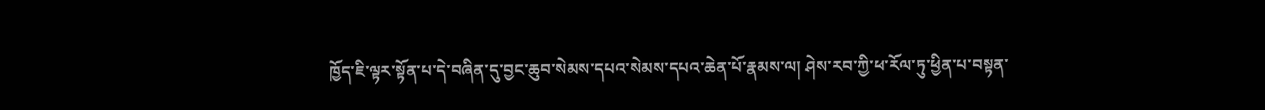ཁྱོད་ཇི་ལྟར་སྟོན་པ་དེ་བཞིན་དུ་བྱང་ཆུབ་སེམས་དཔའ་སེམས་དཔའ་ཆེན་པོ་རྣམས་ལ། ཤེས་རབ་ཀྱི་ཕ་རོལ་ཏུ་ཕྱིན་པ་བསྟན་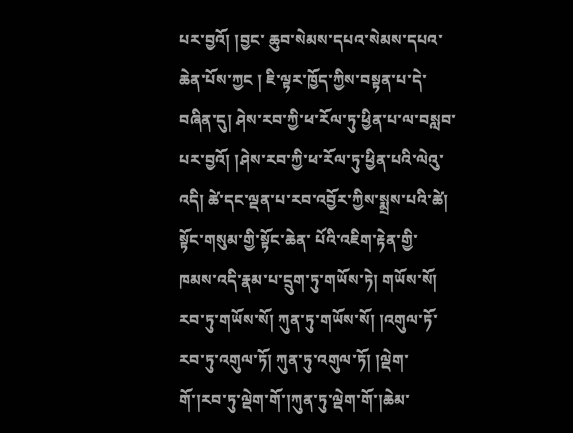པར་བྱའོ། །བྱང་ ཆུབ་སེམས་དཔའ་སེམས་དཔའ་ཆེན་པོས་ཀྱང ། ཇི་ལྟར་ཁྱོད་ཀྱིས་བསྟན་པ་དེ་བཞིན་དུ། ཤེས་རབ་ཀྱི་ཕ་རོལ་ཏུ་ཕྱིན་པ་ལ་བསླབ་པར་བྱའོ། །ཤེས་རབ་ཀྱི་ཕ་རོལ་ཏུ་ཕྱིན་པའི་ལེའུ་འདི། ཚེ་དང་ལྡན་པ་རབ་འབྱོར་ཀྱིས་སྨྲས་པའི་ཚེ། སྟོང་གསུམ་གྱི་སྟོང་ཆེན་ པོའི་འཇིག་རྟེན་གྱི་ཁམས་འདི་རྣམ་པ་དྲུག་ཏུ་གཡོས་ཏེ། གཡོས་སོ། རབ་ཏུ་གཡོས་སོ། ཀུན་ཏུ་གཡོས་སོ། །འགུལ་ཏོ་རབ་ཏུ་འགུལ་ཏོ། ཀུན་ཏུ་འགུལ་ཏོ། །ལྡེག་གོ་།རབ་ཏུ་ལྡེག་གོ་།ཀུན་ཏུ་ལྡེག་གོ་།ཆེམ་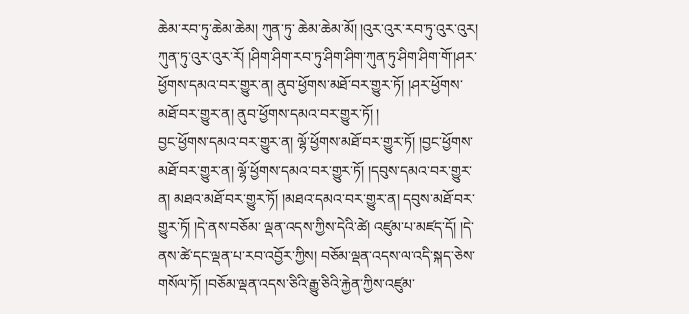ཆེམ་རབ་ཏུ་ཆེམ་ཆེམ། ཀུན་ཏུ་ ཆེམ་ཆེམ་མོ། །འུར་འུར་རབ་ཏུ་འུར་འུར། ཀུན་ཏུ་འུར་འུར་རོ། །ཤིག་ཤིག་རབ་ཏུ་ཤིག་ཤིག་ཀུན་ཏུ་ཤིག་ཤིག་གོ་།ཤར་ཕྱོགས་དམའ་བར་གྱུར་ན། ནུབ་ཕྱོགས་མཐོ་བར་གྱུར་ཏོ། །ཤར་ཕྱོགས་མཐོ་བར་གྱུར་ན། ནུབ་ཕྱོགས་དམའ་བར་གྱུར་ཏོ། །
བྱང་ཕྱོགས་དམའ་བར་གྱུར་ན། ལྷོ་ཕྱོགས་མཐོ་བར་གྱུར་ཏོ། །བྱང་ཕྱོགས་མཐོ་བར་གྱུར་ན། ལྷོ་ཕྱོགས་དམའ་བར་གྱུར་ཏོ། །དབུས་དམའ་བར་གྱུར་ན། མཐའ་མཐོ་བར་གྱུར་ཏོ། །མཐའ་དམའ་བར་གྱུར་ན། དབུས་མཐོ་བར་གྱུར་ཏོ། །དེ་ནས་བཅོམ་ ལྡན་འདས་ཀྱིས་དེའི་ཚེ། འཛུམ་པ་མཛད་དོ། །དེ་ནས་ཚེ་དང་ལྡན་པ་རབ་འབྱོར་ཀྱིས། བཅོམ་ལྡན་འདས་ལ་འདི་སྐད་ཅེས་གསོལ་ཏོ། །བཅོམ་ལྡན་འདས་ཅིའི་རྒྱུ་ཅིའི་རྐྱེན་ཀྱིས་འཛུམ་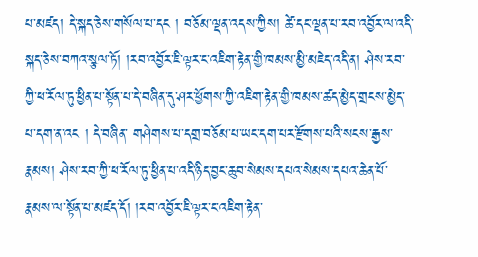པ་མཛད། དེ་སྐད་ཅེས་གསོལ་པ་དང ། བཅོམ་ལྡན་འདས་ཀྱིས། ཚེ་དང་ལྡན་པ་རབ་འབྱོར་ལ་འདི་སྐད་ཅེས་བཀའ་སྩལ་ཏོ། །རབ་འབྱོར་ཇི་ལྟར་ང་འཇིག་རྟེན་གྱི་ཁམས་མྱི་མཇེད་འདི་ན། ཤེས་རབ་ཀྱི་ཕ་རོལ་ཏུ་ཕྱིན་པ་སྟོན་པ་དེ་བཞིན་དུ་ཤར་ཕྱོགས་ཀྱི་འཇིག་རྟེན་གྱི་ཁམས་ཚད་མྱེད་གྲངས་མྱེད་པ་དག་ན་འང ། དེ་བཞིན་ གཤེགས་པ་དགྲ་བཅོམ་པ་ཡང་དག་པར་རྫོགས་པའི་སངས་རྒྱས་རྣམས། ཤེས་རབ་ཀྱི་ཕ་རོལ་ཏུ་ཕྱིན་པ་འདི་ཉིད་བྱང་ཆུབ་སེམས་དཔའ་སེམས་དཔའ་ཆེན་པོ་རྣམས་ལ་སྟོན་པ་མཛད་དོ། །རབ་འབྱོར་ཇི་ལྟར་ང་འཇིག་རྟེན་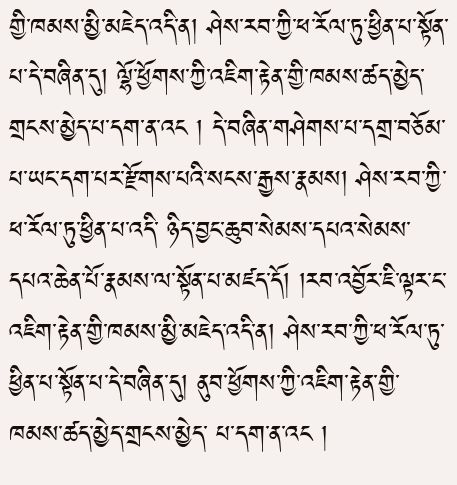གྱི་ཁམས་མྱི་མཇེད་འདི་ན། ཤེས་རབ་ཀྱི་ཕ་རོལ་ཏུ་ཕྱིན་པ་སྟོན་པ་དེ་བཞིན་དུ། ལྷོ་ཕྱོགས་ཀྱི་འཇིག་རྟེན་གྱི་ཁམས་ཚད་མྱེད་གྲངས་མྱེད་པ་དག་ན་འང ། དེ་བཞིན་གཤེགས་པ་དགྲ་བཅོམ་པ་ཡང་དག་པར་རྫོགས་པའི་སངས་རྒྱས་རྣམས། ཤེས་རབ་ཀྱི་ཕ་རོལ་ཏུ་ཕྱིན་པ་འདི་ ཉིད་བྱང་ཆུབ་སེམས་དཔའ་སེམས་དཔའ་ཆེན་པོ་རྣམས་ལ་སྟོན་པ་མཛད་དོ། །རབ་འབྱོར་ཇི་ལྟར་ང་འཇིག་རྟེན་གྱི་ཁམས་མྱི་མཇེད་འདི་ན། ཤེས་རབ་ཀྱི་ཕ་རོལ་ཏུ་ཕྱིན་པ་སྟོན་པ་དེ་བཞིན་དུ། ནུབ་ཕྱོགས་ཀྱི་འཇིག་རྟེན་གྱི་ཁམས་ཚད་མྱེད་གྲངས་མྱེད་ པ་དག་ན་འང །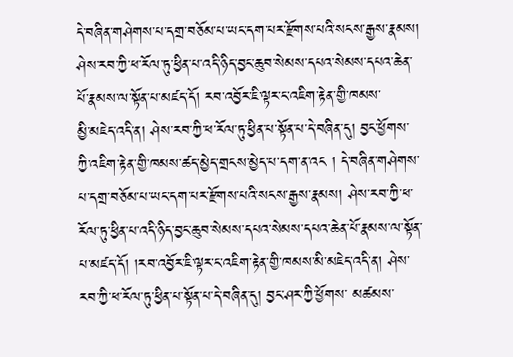དེ་བཞིན་གཤེགས་པ་དགྲ་བཅོམ་པ་ཡང་དག་པར་རྫོགས་པའི་སངས་རྒྱས་རྣམས། ཤེས་རབ་ཀྱི་ཕ་རོལ་ཏུ་ཕྱིན་པ་འདི་ཉིད་བྱང་ཆུབ་སེམས་དཔའ་སེམས་དཔའ་ཆེན་པོ་རྣམས་ལ་སྟོན་པ་མཛད་དོ། རབ་འབྱོར་ཇི་ལྟར་ང་འཇིག་རྟེན་གྱི་ཁམས་
མྱི་མཇེད་འདི་ན། ཤེས་རབ་ཀྱི་ཕ་རོལ་ཏུ་ཕྱིན་པ་སྟོན་པ་དེ་བཞིན་དུ། བྱང་ཕྱོགས་ཀྱི་འཇིག་རྟེན་གྱི་ཁམས་ཚད་མྱེད་གྲངས་མྱེད་པ་དག་ན་འང ། དེ་བཞིན་གཤེགས་པ་དགྲ་བཅོམ་པ་ཡང་དག་པར་རྫོགས་པའི་སངས་རྒྱས་རྣམས། ཤེས་རབ་ཀྱི་ཕ་རོལ་ཏུ་ཕྱིན་པ་འདི་ཉིད་བྱང་ཆུབ་སེམས་དཔའ་སེམས་དཔའ་ཆེན་པོ་རྣམས་ལ་སྟོན་པ་མཛད་དོ། །རབ་འབྱོར་ཇི་ལྟར་ང་འཇིག་རྟེན་གྱི་ཁམས་མི་མཇེད་འདི་ན། ཤེས་རབ་ཀྱི་ཕ་རོལ་ཏུ་ཕྱིན་པ་སྟོན་པ་དེ་བཞིན་དུ། བྱང་ཤར་ཀྱི་ཕྱོགས་ མཚམས་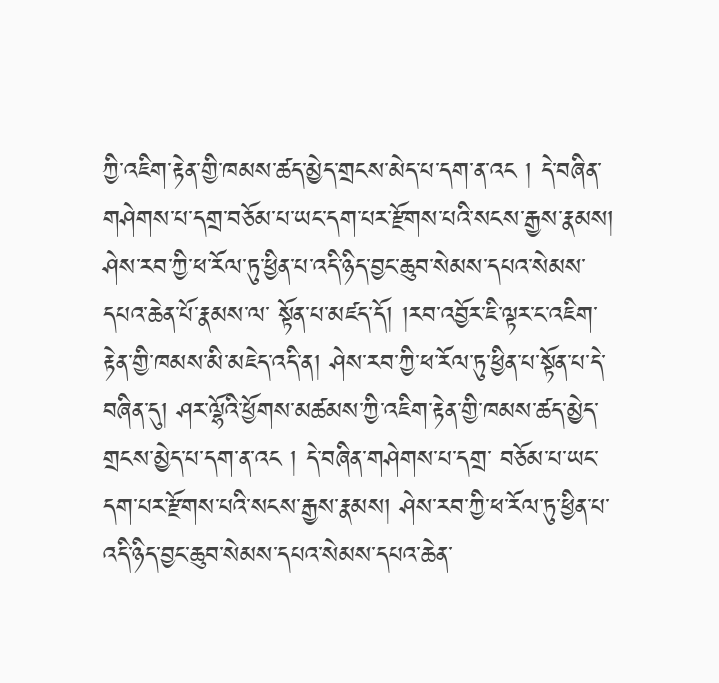ཀྱི་འཇིག་རྟེན་གྱི་ཁམས་ཚད་མྱེད་གྲངས་མེད་པ་དག་ན་འང ། དེ་བཞིན་གཤེགས་པ་དགྲ་བཅོམ་པ་ཡང་དག་པར་རྫོགས་པའི་སངས་རྒྱས་རྣམས། ཤེས་རབ་ཀྱི་ཕ་རོལ་ཏུ་ཕྱིན་པ་འདི་ཉིད་བྱང་ཆུབ་སེམས་དཔའ་སེམས་དཔའ་ཆེན་པོ་རྣམས་ལ་ སྟོན་པ་མཛད་དོ། །རབ་འབྱོར་ཇི་ལྟར་ང་འཇིག་རྟེན་གྱི་ཁམས་མི་མཇེད་འདི་ན། ཤེས་རབ་ཀྱི་ཕ་རོལ་ཏུ་ཕྱིན་པ་སྟོན་པ་དེ་བཞིན་དུ། ཤར་ལྷོའི་ཕྱོགས་མཚམས་ཀྱི་འཇིག་རྟེན་གྱི་ཁམས་ཚད་མྱེད་གྲངས་མྱེད་པ་དག་ན་འང ། དེ་བཞིན་གཤེགས་པ་དགྲ་ བཅོམ་པ་ཡང་དག་པར་རྫོགས་པའི་སངས་རྒྱས་རྣམས། ཤེས་རབ་ཀྱི་ཕ་རོལ་ཏུ་ཕྱིན་པ་འདི་ཉིད་བྱང་ཆུབ་སེམས་དཔའ་སེམས་དཔའ་ཆེན་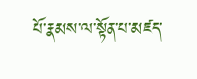པོ་རྣམས་ལ་སྟོན་པ་མཛད་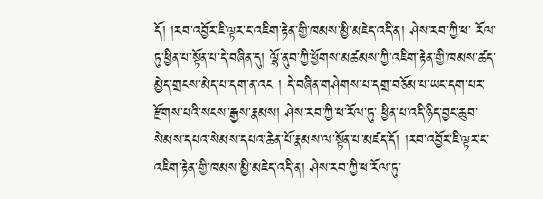དོ། །རབ་འབྱོར་ཇི་ལྟར་ང་འཇིག་རྟེན་གྱི་ཁམས་མྱི་མཇེད་འདི་ན། ཤེས་རབ་ཀྱི་ཕ་ རོལ་ཏུ་ཕྱིན་པ་སྟོན་པ་དེ་བཞིན་དུ། ལྷོ་ནུབ་ཀྱི་ཕྱོགས་མཚམས་ཀྱི་འཇིག་རྟེན་གྱི་ཁམས་ཚད་མྱེད་གྲངས་མེད་པ་དག་ན་འང ། དེ་བཞིན་གཤེགས་པ་དགྲ་བཅོམ་པ་ཡང་དག་པར་རྫོགས་པའི་སངས་རྒྱས་རྣམས། ཤེས་རབ་ཀྱི་ཕ་རོལ་ཏུ་ ཕྱིན་པ་འདི་ཉིད་བྱང་ཆུབ་སེམས་དཔའ་སེམས་དཔའ་ཆེན་པོ་རྣམས་ལ་སྟོན་པ་མཛད་དོ། །རབ་འབྱོར་ཇི་ལྟར་ང་འཇིག་རྟེན་གྱི་ཁམས་མྱི་མཇེད་འདི་ན། ཤེས་རབ་ཀྱི་ཕ་རོལ་ཏུ་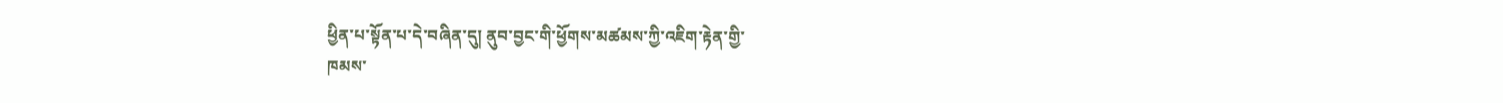ཕྱིན་པ་སྟོན་པ་དེ་བཞིན་དུ། ནུབ་བྱང་གི་ཕྱོགས་མཚམས་ཀྱི་འཇིག་རྟེན་གྱི་
ཁམས་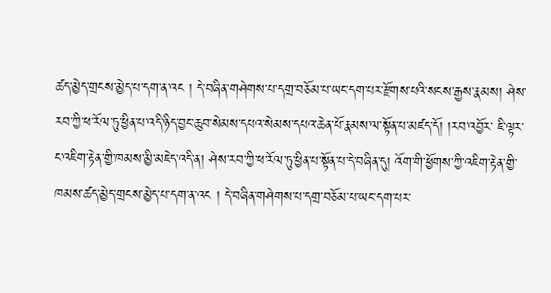ཚད་མྱེད་གྲངས་མྱེད་པ་དག་ན་འང ། དེ་བཞིན་གཤེགས་པ་དགྲ་བཅོམ་པ་ཡང་དག་པར་རྫོགས་པའི་སངས་རྒྱས་རྣམས། ཤེས་རབ་ཀྱི་ཕ་རོལ་ཏུ་ཕྱིན་པ་འདི་ཉིད་བྱང་ཆུབ་སེམས་དཔའ་སེམས་དཔའ་ཆེན་པོ་རྣམས་ལ་སྟོན་པ་མཛད་དོ། །རབ་འབྱོར་ ཇི་ལྟར་ང་འཇིག་རྟེན་གྱི་ཁམས་མྱི་མཇེད་འདི་ན། ཤེས་རབ་ཀྱི་ཕ་རོལ་ཏུ་ཕྱིན་པ་སྟོན་པ་དེ་བཞིན་དུ། འོག་གི་ཕྱོགས་ཀྱི་འཇིག་རྟེན་གྱི་ཁམས་ཚད་མྱེད་གྲངས་མྱེད་པ་དག་ན་འང ། དེ་བཞིན་གཤེགས་པ་དགྲ་བཅོམ་པ་ཡང་དག་པར་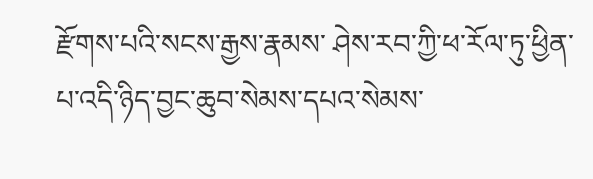རྫོགས་པའི་སངས་རྒྱས་རྣམས་ ཤེས་རབ་ཀྱི་ཕ་རོལ་ཏུ་ཕྱིན་པ་འདི་ཉིད་བྱང་ཆུབ་སེམས་དཔའ་སེམས་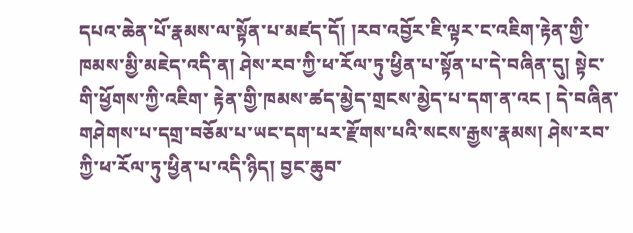དཔའ་ཆེན་པོ་རྣམས་ལ་སྟོན་པ་མཛད་དོ། །རབ་འབྱོར་ཇི་ལྟར་ང་འཇིག་རྟེན་གྱི་ཁམས་མྱི་མཇེད་འདི་ན། ཤེས་རབ་ཀྱི་ཕ་རོལ་ཏུ་ཕྱིན་པ་སྟོན་པ་དེ་བཞིན་དུ། སྟེང་གི་ཕྱོགས་ཀྱི་འཇིག་ རྟེན་གྱི་ཁམས་ཚད་མྱེད་གྲངས་མྱེད་པ་དག་ན་འང ། དེ་བཞིན་གཤེགས་པ་དགྲ་བཅོམ་པ་ཡང་དག་པར་རྫོགས་པའི་སངས་རྒྱས་རྣམས། ཤེས་རབ་ཀྱི་ཕ་རོལ་ཏུ་ཕྱིན་པ་འདི་ཉིད། བྱང་ཆུབ་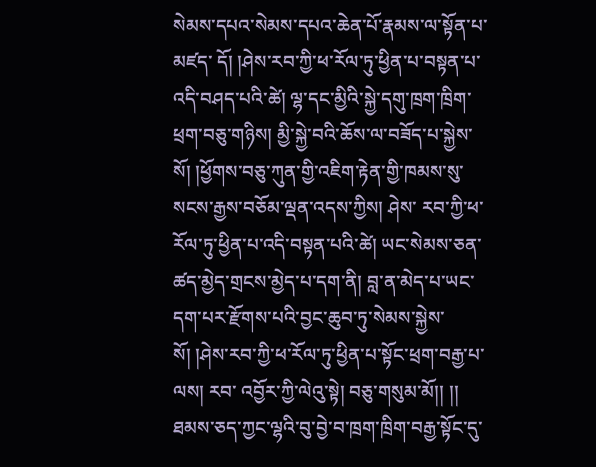སེམས་དཔའ་སེམས་དཔའ་ཆེན་པོ་རྣམས་ལ་སྟོན་པ་མཛད་ དོ། །ཤེས་རབ་ཀྱི་ཕ་རོལ་ཏུ་ཕྱིན་པ་བསྟན་པ་འདི་བཤད་པའི་ཚེ། ལྷ་དང་མྱིའི་སྐྱེ་དགུ་ཁྲག་ཁྲིག་ཕྲག་བཅུ་གཉིས། མྱི་སྐྱེ་བའི་ཆོས་ལ་བཟོད་པ་སྐྱེས་སོ། །ཕྱོགས་བཅུ་ཀུན་གྱི་འཇིག་རྟེན་གྱི་ཁམས་སུ་སངས་རྒྱས་བཅོམ་ལྡན་འདས་ཀྱིས། ཤེས་ རབ་ཀྱི་ཕ་རོལ་ཏུ་ཕྱིན་པ་འདི་བསྟན་པའི་ཚེ། ཡང་སེམས་ཅན་ཚད་མྱེད་གྲངས་མྱེད་པ་དག་ནི། བླ་ན་མེད་པ་ཡང་དག་པར་རྫོགས་པའི་བྱང་ཆུབ་ཏུ་སེམས་སྐྱེས་སོ། །ཤེས་རབ་ཀྱི་ཕ་རོལ་ཏུ་ཕྱིན་པ་སྟོང་ཕྲག་བརྒྱ་པ་ལས། རབ་ འབྱོར་ཀྱི་ལེའུ་སྟེ། བཅུ་གསུམ་མོ།། །།
ཐམས་ཅད་ཀྱང་ལྷའི་བུ་བྱེ་བ་ཁྲག་ཁྲིག་བརྒྱ་སྟོང་དུ་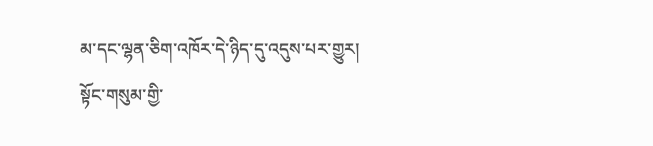མ་དང་ལྷན་ཅིག་འཁོར་དེ་ཉིད་དུ་འདུས་པར་གྱུར། སྟོང་གསུམ་གྱི་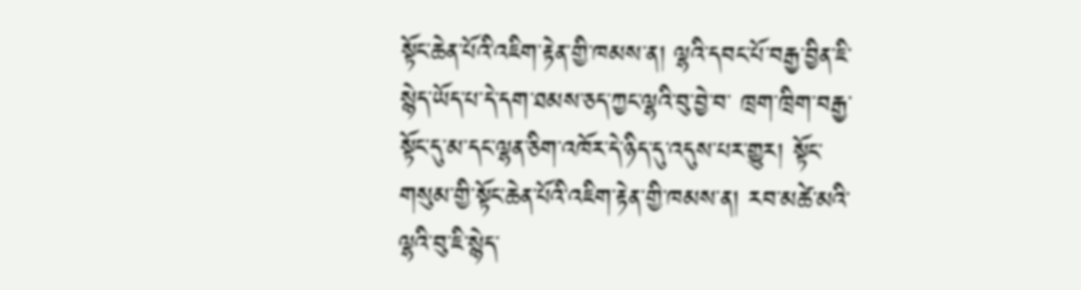སྟོང་ཆེན་པོའི་འཇིག་རྟེན་གྱི་ཁམས་ན། ལྷའི་དབང་པོ་བརྒྱ་བྱིན་ཇི་སྙེད་ཡོད་པ་དེ་དག་ཐམས་ཅད་ཀྱང་ལྷའི་བུ་བྱེ་བ་ ཁྲག་ཁྲིག་བརྒྱ་སྟོང་དུ་མ་དང་ལྷན་ཅིག་འཁོར་དེ་ཉིད་དུ་འདུས་པར་གྱུར། སྟོང་གསུམ་གྱི་སྟོང་ཆེན་པོའི་འཇིག་རྟེན་གྱི་ཁམས་ན། རབ་མཚེ་མའི་ལྷའི་བུ་ཇི་སྙེད་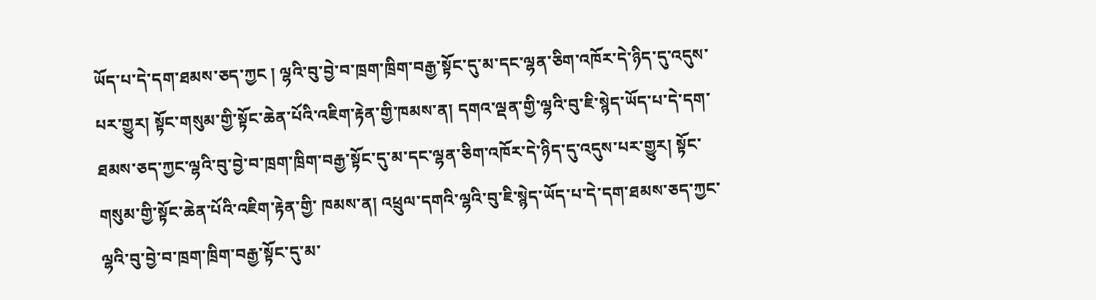ཡོད་པ་དེ་དག་ཐམས་ཅད་ཀྱང ། ལྷའི་བུ་བྱེ་བ་ཁྲག་ཁྲིག་བརྒྱ་སྟོང་དུ་མ་དང་ལྷན་ཅིག་འཁོར་དེ་ཉིད་དུ་འདུས་ པར་གྱུར། སྟོང་གསུམ་གྱི་སྟོང་ཆེན་པོའི་འཇིག་རྟེན་གྱི་ཁམས་ན། དགའ་ལྡན་གྱི་ལྷའི་བུ་ཇི་སྙེད་ཡོད་པ་དེ་དག་ཐམས་ཅད་ཀྱང་ལྷའི་བུ་བྱེ་བ་ཁྲག་ཁྲིག་བརྒྱ་སྟོང་དུ་མ་དང་ལྷན་ཅིག་འཁོར་དེ་ཉིད་དུ་འདུས་པར་གྱུར། སྟོང་གསུམ་གྱི་སྟོང་ཆེན་པོའི་འཇིག་རྟེན་གྱི་ ཁམས་ན། འཕྲུལ་དགའི་ལྷའི་བུ་ཇི་སྙེད་ཡོད་པ་དེ་དག་ཐམས་ཅད་ཀྱང་ལྷའི་བུ་བྱེ་བ་ཁྲག་ཁྲིག་བརྒྱ་སྟོང་དུ་མ་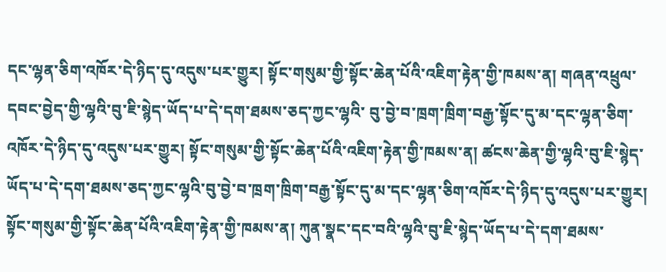དང་ལྷན་ཅིག་འཁོར་དེ་ཉིད་དུ་འདུས་པར་གྱུར། སྟོང་གསུམ་གྱི་སྟོང་ཆེན་པོའི་འཇིག་རྟེན་གྱི་ཁམས་ན། གཞན་འཕྲུལ་དབང་བྱེད་གྱི་ལྷའི་བུ་ཇི་སྙེད་ཡོད་པ་དེ་དག་ཐམས་ཅད་ཀྱང་ལྷའི་ བུ་བྱེ་བ་ཁྲག་ཁྲིག་བརྒྱ་སྟོང་དུ་མ་དང་ལྷན་ཅིག་འཁོར་དེ་ཉིད་དུ་འདུས་པར་གྱུར། སྟོང་གསུམ་གྱི་སྟོང་ཆེན་པོའི་འཇིག་རྟེན་གྱི་ཁམས་ན། ཚངས་ཆེན་གྱི་ལྷའི་བུ་ཇི་སྙེད་ཡོད་པ་དེ་དག་ཐམས་ཅད་ཀྱང་ལྷའི་བུ་བྱེ་བ་ཁྲག་ཁྲིག་བརྒྱ་སྟོང་དུ་མ་དང་ལྷན་ཅིག་འཁོར་དེ་ཉིད་དུ་འདུས་པར་གྱུར། སྟོང་གསུམ་གྱི་སྟོང་ཆེན་པོའི་འཇིག་རྟེན་གྱི་ཁམས་ན། ཀུན་སྣང་དང་བའི་ལྷའི་བུ་ཇི་སྙེད་ཡོད་པ་དེ་དག་ཐམས་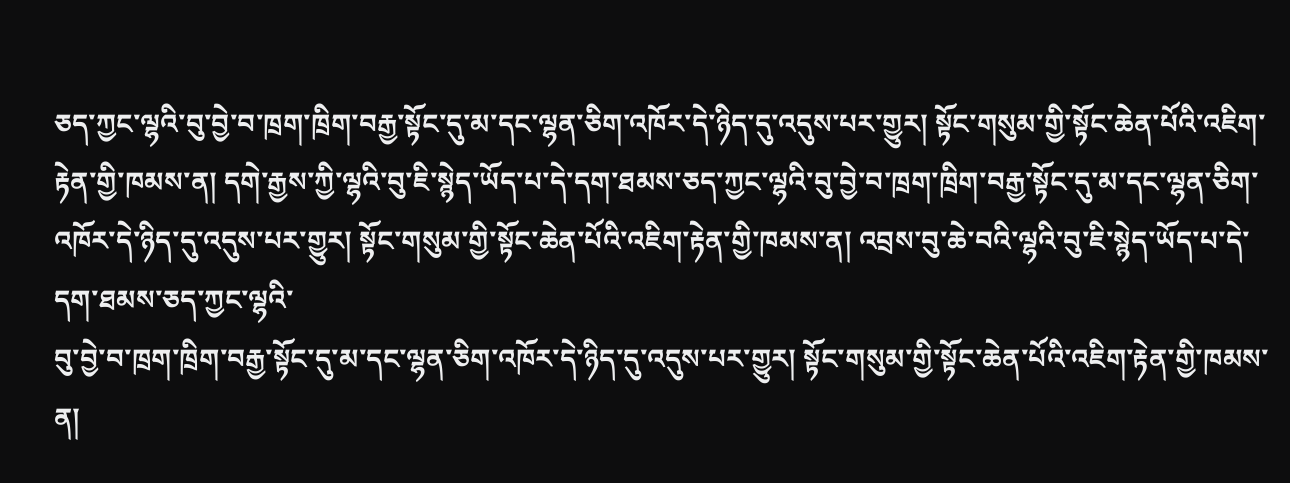ཅད་ཀྱང་ལྷའི་བུ་བྱེ་བ་ཁྲག་ཁྲིག་བརྒྱ་སྟོང་དུ་མ་དང་ལྷན་ཅིག་འཁོར་དེ་ཉིད་དུ་འདུས་པར་གྱུར། སྟོང་གསུམ་གྱི་སྟོང་ཆེན་པོའི་འཇིག་རྟེན་གྱི་ཁམས་ན། དགེ་རྒྱས་ཀྱི་ལྷའི་བུ་ཇི་སྙེད་ཡོད་པ་དེ་དག་ཐམས་ཅད་ཀྱང་ལྷའི་བུ་བྱེ་བ་ཁྲག་ཁྲིག་བརྒྱ་སྟོང་དུ་མ་དང་ལྷན་ཅིག་འཁོར་དེ་ཉིད་དུ་འདུས་པར་གྱུར། སྟོང་གསུམ་གྱི་སྟོང་ཆེན་པོའི་འཇིག་རྟེན་གྱི་ཁམས་ན། འབྲས་བུ་ཆེ་བའི་ལྷའི་བུ་ཇི་སྙེད་ཡོད་པ་དེ་དག་ཐམས་ཅད་ཀྱང་ལྷའི་
བུ་བྱེ་བ་ཁྲག་ཁྲིག་བརྒྱ་སྟོང་དུ་མ་དང་ལྷན་ཅིག་འཁོར་དེ་ཉིད་དུ་འདུས་པར་གྱུར། སྟོང་གསུམ་གྱི་སྟོང་ཆེན་པོའི་འཇིག་རྟེན་གྱི་ཁམས་ན།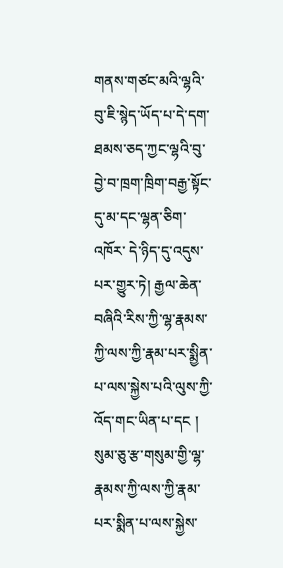གནས་གཙང་མའི་ལྷའི་བུ་ཇི་སྙེད་ཡོད་པ་དེ་དག་ཐམས་ཅད་ཀྱང་ལྷའི་བུ་བྱེ་བ་ཁྲག་ཁྲིག་བརྒྱ་སྟོང་དུ་མ་དང་ལྷན་ཅིག་འཁོར་ དེ་ཉིད་དུ་འདུས་པར་གྱུར་ཏེ། རྒྱལ་ཆེན་བཞིའི་རིས་ཀྱི་ལྷ་རྣམས་ཀྱི་ལས་ཀྱི་རྣམ་པར་སྨྱིན་པ་ལས་སྐྱེས་པའི་ལུས་ཀྱི་འོད་གང་ཡིན་པ་དང ། སུམ་ཅུ་རྩ་གསུམ་གྱི་ལྷ་རྣམས་ཀྱི་ལས་ཀྱི་རྣམ་པར་སྨིན་པ་ལས་སྐྱེས་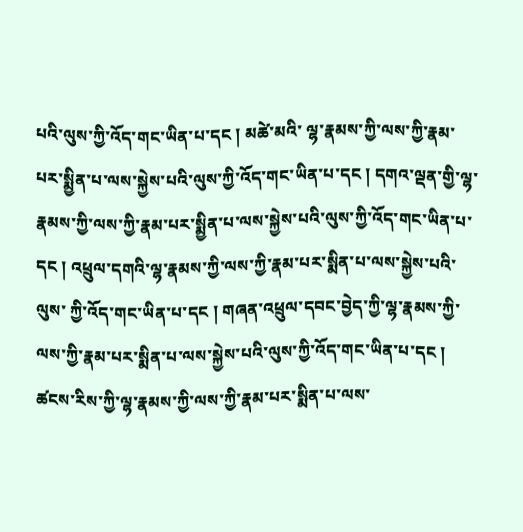པའི་ལུས་ཀྱི་འོད་གང་ཡིན་པ་དང ། མཚེ་མའི་ ལྷ་རྣམས་ཀྱི་ལས་ཀྱི་རྣམ་པར་སྨྱིན་པ་ལས་སྐྱེས་པའི་ལུས་ཀྱི་འོད་གང་ཡིན་པ་དང ། དགའ་ལྡན་གྱི་ལྷ་རྣམས་ཀྱི་ལས་ཀྱི་རྣམ་པར་སྨྱིན་པ་ལས་སྐྱེས་པའི་ལུས་ཀྱི་འོད་གང་ཡིན་པ་དང ། འཕྲུལ་དགའི་ལྷ་རྣམས་ཀྱི་ལས་ཀྱི་རྣམ་པར་སྨིན་པ་ལས་སྐྱེས་པའི་ལུས་ ཀྱི་འོད་གང་ཡིན་པ་དང ། གཞན་འཕྲུལ་དབང་བྱེད་ཀྱི་ལྷ་རྣམས་ཀྱི་ལས་ཀྱི་རྣམ་པར་སྨིན་པ་ལས་སྐྱེས་པའི་ལུས་ཀྱི་འོད་གང་ཡིན་པ་དང ། ཚངས་རིས་ཀྱི་ལྷ་རྣམས་ཀྱི་ལས་ཀྱི་རྣམ་པར་སྨིན་པ་ལས་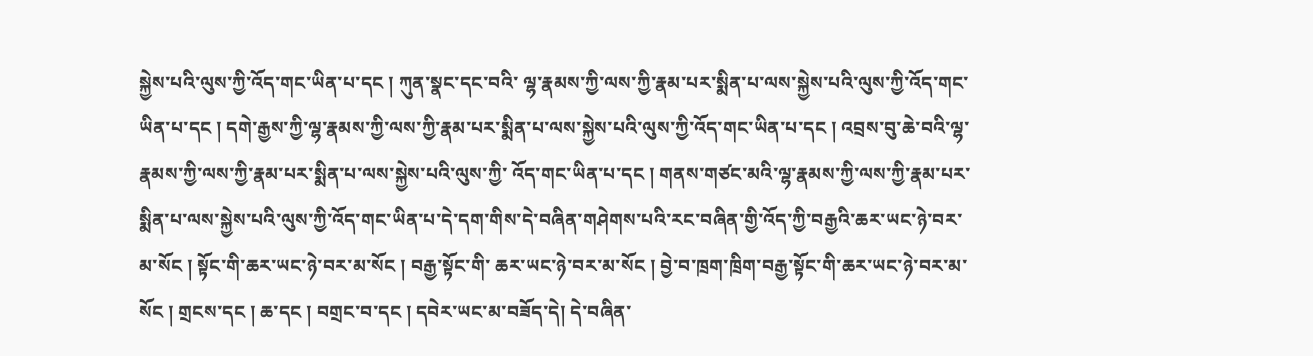སྐྱེས་པའི་ལུས་ཀྱི་འོད་གང་ཡིན་པ་དང ། ཀུན་སྣང་དང་བའི་ ལྷ་རྣམས་ཀྱི་ལས་ཀྱི་རྣམ་པར་སྨིན་པ་ལས་སྐྱེས་པའི་ལུས་ཀྱི་འོད་གང་ཡིན་པ་དང ། དགེ་རྒྱས་ཀྱི་ལྷ་རྣམས་ཀྱི་ལས་ཀྱི་རྣམ་པར་སྨིན་པ་ལས་སྐྱེས་པའི་ལུས་ཀྱི་འོད་གང་ཡིན་པ་དང ། འབྲས་བུ་ཆེ་བའི་ལྷ་རྣམས་ཀྱི་ལས་ཀྱི་རྣམ་པར་སྨིན་པ་ལས་སྐྱེས་པའི་ལུས་ཀྱི་ འོད་གང་ཡིན་པ་དང ། གནས་གཙང་མའི་ལྷ་རྣམས་ཀྱི་ལས་ཀྱི་རྣམ་པར་སྨིན་པ་ལས་སྐྱེས་པའི་ལུས་ཀྱི་འོད་གང་ཡིན་པ་དེ་དག་གིས་དེ་བཞིན་གཤེགས་པའི་རང་བཞིན་གྱི་འོད་ཀྱི་བརྒྱའི་ཆར་ཡང་ཉེ་བར་མ་སོང ། སྟོང་གི་ཆར་ཡང་ཉེ་བར་མ་སོང ། བརྒྱ་སྟོང་གི་ ཆར་ཡང་ཉེ་བར་མ་སོང ། བྱེ་བ་ཁྲག་ཁྲིག་བརྒྱ་སྟོང་གི་ཆར་ཡང་ཉེ་བར་མ་སོང ། གྲངས་དང ། ཆ་དང ། བགྲང་བ་དང ། དབེར་ཡང་མ་བཟོད་དེ། དེ་བཞིན་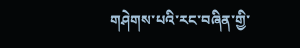གཤེགས་པའི་རང་བཞིན་གྱི་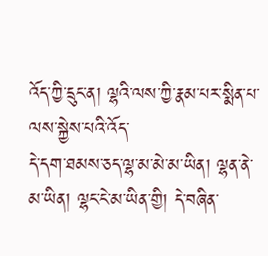འོད་ཀྱི་དྲུང་ན། ལྷའི་ལས་ཀྱི་རྣམ་པར་སྨིན་པ་ལས་སྐྱེས་པའི་འོད་
དེ་དག་ཐམས་ཅད་ལྷ་མ་མེ་མ་ཡིན། ལྷན་ནེ་མ་ཡིན། ལྷང་ངེ་མ་ཡིན་གྱི། དེ་བཞིན་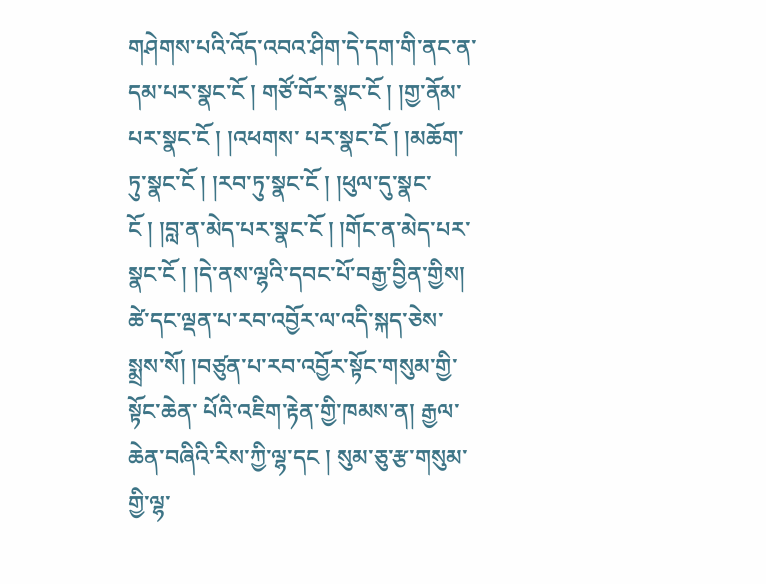གཤེགས་པའི་འོད་འབའ་ཤིག་དེ་དག་གི་ནང་ན་དམ་པར་སྣང་ངོ ། གཙོ་བོར་སྣང་ངོ ། །གྱ་ནོམ་པར་སྣང་ངོ ། །འཕགས་ པར་སྣང་ངོ ། །མཆོག་ཏུ་སྣང་ངོ ། །རབ་ཏུ་སྣང་ངོ ། །ཕུལ་དུ་སྣང་ངོ ། །བླ་ན་མེད་པར་སྣང་ངོ ། །གོང་ན་མེད་པར་སྣང་ངོ ། །དེ་ནས་ལྷའི་དབང་པོ་བརྒྱ་བྱིན་གྱིས། ཚེ་དང་ལྡན་པ་རབ་འབྱོར་ལ་འདི་སྐད་ཅེས་སྨྲས་སོ། །བཙུན་པ་རབ་འབྱོར་སྟོང་གསུམ་གྱི་སྟོང་ཆེན་ པོའི་འཇིག་རྟེན་གྱི་ཁམས་ན། རྒྱལ་ཆེན་བཞིའི་རིས་ཀྱི་ལྷ་དང ། སུམ་ཅུ་རྩ་གསུམ་གྱི་ལྷ་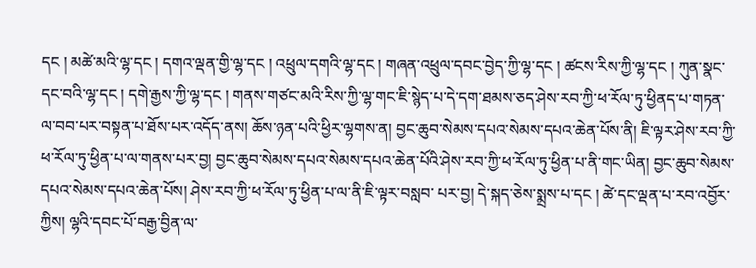དང ། མཚེ་མའི་ལྷ་དང ། དགའ་ལྡན་གྱི་ལྷ་དང ། འཕྲུལ་དགའི་ལྷ་དང ། གཞན་འཕྲུལ་དབང་བྱེད་ཀྱི་ལྷ་དང ། ཚངས་རིས་ཀྱི་ལྷ་དང ། ཀུན་སྣང་དང་བའི་ལྷ་དང ། དགེ་རྒྱས་ཀྱི་ལྷ་དང ། གནས་གཙང་མའི་རིས་ཀྱི་ལྷ་གང་ཇི་སྙེད་པ་དེ་དག་ཐམས་ཅད་ཤེས་རབ་ཀྱི་ཕ་རོལ་ཏུ་ཕྱིནད་པ་གཏན་ལ་བབ་པར་བསྟན་པ་ཐོས་པར་འདོད་ནས། ཆོས་ཉན་པའི་ཕྱིར་ལྷགས་ན། བྱང་ཆུབ་སེམས་དཔའ་སེམས་དཔའ་ཆེན་པོས་ནི། ཇི་ལྟར་ཤེས་རབ་ཀྱི་ཕ་རོལ་ཏུ་ཕྱིན་པ་ལ་གནས་པར་བྱ། བྱང་ཆུབ་སེམས་དཔའ་སེམས་དཔའ་ཆེན་པོའི་ཤེས་རབ་ཀྱི་ཕ་རོལ་ཏུ་ཕྱིན་པ་ནི་གང་ཡིན། བྱང་ཆུབ་སེམས་དཔའ་སེམས་དཔའ་ཆེན་པོས། ཤེས་རབ་ཀྱི་ཕ་རོལ་ཏུ་ཕྱིན་པ་ལ་ནི་ཇི་ལྟར་བསླབ་ པར་བྱ། དེ་སྐད་ཅེས་སྨྲས་པ་དང ། ཚེ་དང་ལྡན་པ་རབ་འབྱོར་ཀྱིས། ལྷའི་དབང་པོ་བརྒྱ་བྱིན་ལ་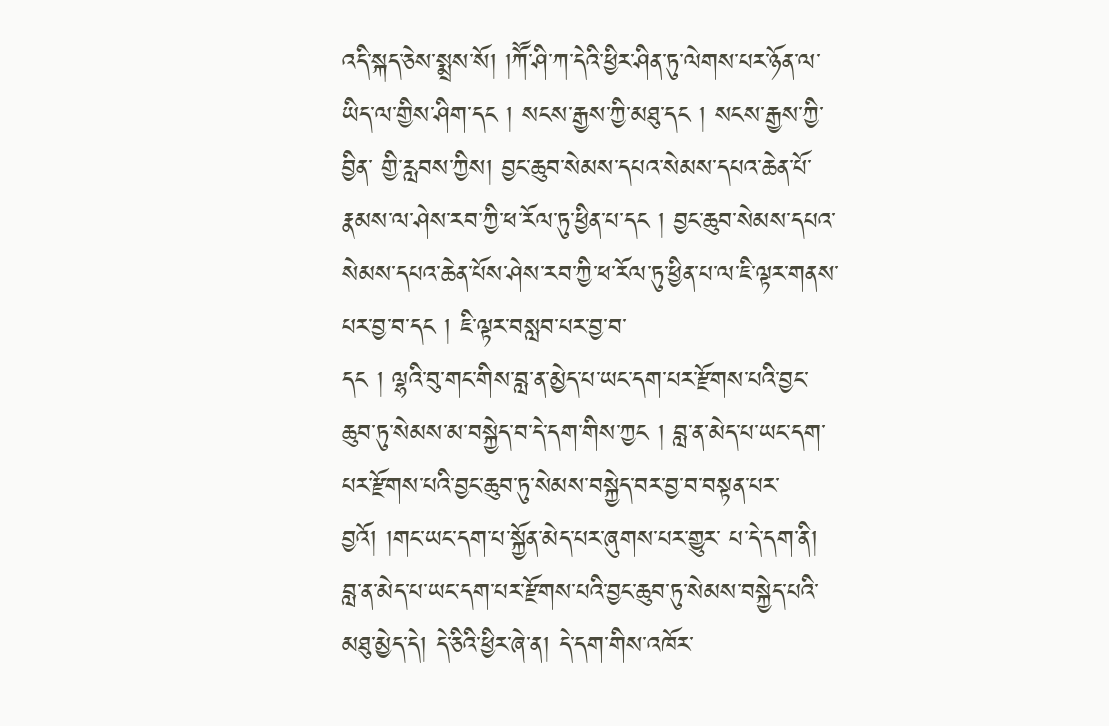འདི་སྐད་ཅེས་སྨྲས་སོ། །ཀཽ་ཤི་ཀ་དེའི་ཕྱིར་ཤིན་ཏུ་ལེགས་པར་ཉོན་ལ་ཡིད་ལ་གྱིས་ཤིག་དང ། སངས་རྒྱས་ཀྱི་མཐུ་དང ། སངས་རྒྱས་ཀྱི་བྱིན་ གྱི་རླབས་ཀྱིས། བྱང་ཆུབ་སེམས་དཔའ་སེམས་དཔའ་ཆེན་པོ་རྣམས་ལ་ཤེས་རབ་ཀྱི་ཕ་རོལ་ཏུ་ཕྱིན་པ་དང ། བྱང་ཆུབ་སེམས་དཔའ་སེམས་དཔའ་ཆེན་པོས་ཤེས་རབ་ཀྱི་ཕ་རོལ་ཏུ་ཕྱིན་པ་ལ་ཇི་ལྟར་གནས་པར་བྱ་བ་དང ། ཇི་ལྟར་བསླབ་པར་བྱ་བ་
དང ། ལྷའི་བུ་གང་གིས་བླ་ན་མྱེད་པ་ཡང་དག་པར་རྫོགས་པའི་བྱང་ཆུབ་ཏུ་སེམས་མ་བསྐྱེད་བ་དེ་དག་གིས་ཀྱང ། བླ་ན་མེད་པ་ཡང་དག་པར་རྫོགས་པའི་བྱང་ཆུབ་ཏུ་སེམས་བསྐྱེད་བར་བྱ་བ་བསྟན་པར་བྱའོ། །གང་ཡང་དག་པ་སྐྱོན་མེད་པར་ཞུགས་པར་གྱུར་ པ་དེ་དག་ནི། བླ་ན་མེད་པ་ཡང་དག་པར་རྫོགས་པའི་བྱང་ཆུབ་ཏུ་སེམས་བསྐྱེད་པའི་མཐུ་མྱེད་དེ། དེ་ཅིའི་ཕྱིར་ཞེ་ན། དེ་དག་གིས་འཁོར་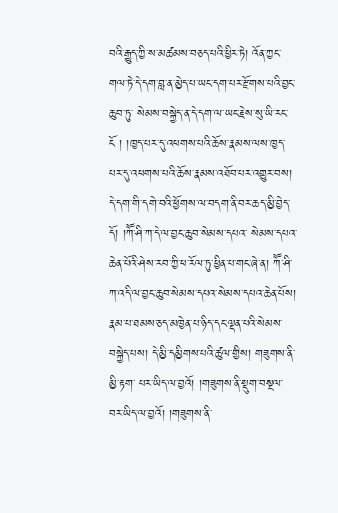བའི་རྒྱུད་ཀྱི་ས་མཚམས་བཅད་པའི་ཕྱིར་ཏེ། འོན་ཀྱང་གལ་ཏེ་དེ་དག་བླ་ན་མྱེད་པ་ཡང་དག་པར་རྫོགས་པའི་བྱང་ཆུབ་ཏུ་ སེམས་བསྐྱེད་ན་དེ་དག་ལ་ཡང་རྗེས་སུ་ཡི་རང་ངོ ། །ཁྱད་པར་དུ་འཕགས་པའི་ཆོས་རྣམས་ལས་ཁྱད་པར་དུ་འཕགས་པའི་ཆོས་རྣམས་འཐོབ་པར་འགྱུར་བས། དེ་དག་གི་དགེ་བའི་ཕྱོགས་ལ་བདག་ནི་བར་ཆད་མྱི་བྱེད་དོ། །ཀཽ་ཤི་ཀ་དེ་ལ་བྱང་ཆུབ་སེམས་དཔའ་ སེམས་དཔའ་ཆེན་པོའི་ཤེས་རབ་ཀྱི་ཕ་རོལ་ཏུ་ཕྱིན་པ་གང་ཞེ་ན། ཀཽ་ཤི་ཀ་འདི་ལ་བྱང་ཆུབ་སེམས་དཔའ་སེམས་དཔའ་ཆེན་པོས། རྣམ་པ་ཐམས་ཅད་མཁྱེན་པ་ཉིད་དང་ལྡན་པའི་སེམས་བསྐྱེད་པས། དེ་མྱི་དམྱིགས་པའི་ཚུལ་གྱིས། གཟུགས་ནི་མྱི་རྟག་ པར་ཡིད་ལ་བྱའོ། །གཟུགས་ནི་སྡུག་བསྔལ་བར་ཡིད་ལ་བྱའོ། །གཟུགས་ནི་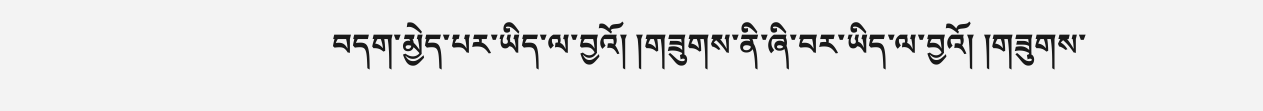བདག་མྱེད་པར་ཡིད་ལ་བྱའོ། །གཟུགས་ནི་ཞི་བར་ཡིད་ལ་བྱའོ། །གཟུགས་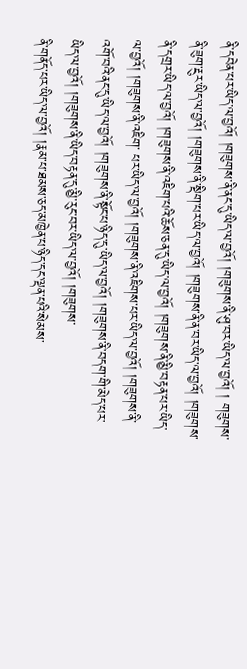ནི་དབེན་པར་ཡིད་ལ་བྱའོ། །གཟུགས་ནི་ནང་དུ་ཡིད་ལ་བྱའོ། །གཟུགས་ནི་ཤུ་བར་ཡིད་ལ་བྱའོ། ། གཟུགས་ནི་ཟུག་རྔུར་ཡིད་ལ་བྱའོ། །གཟུགས་ནི་སྡིག་པར་ཡིད་ལ་བྱའོ། །གཟུགས་ནི་ན་བར་ཡིད་ལ་བྱའོ། །གཟུགས་ནི་དགྲར་ཡིད་ལ་བྱའོ། །གཟུགས་ནི་འཇིག་པའི་ཆོས་ཅན་དུ་ཡིད་ལ་བྱའོ། །གཟུགས་ནི་མྱི་བརྟན་པར་ཡིད་ལ་བྱའོ། །གཟུགས་ནི་འཇིག་ པར་ཡིད་ལ་བྱའོ། །གཟུགས་ནི་འཇིགས་པར་ཡིད་ལ་བྱའོ། །གཟུགས་ནི་འགོ་བའི་ནང་དུ་ཡིད་ལ་བྱའོ། །གཟུགས་ནི་སྟོང་པ་ཉིད་དུ་ཡིད་ལ་བྱའོ། །གཟུགས་ནི་བདག་གི་མེད་པར་ཡིད་ལ་བྱའོ། །གཟུགས་ནི་ཡིད་བརྟན་དུ་མྱི་རུང་བར་ཡིད་ལ་བྱའོ། །གཟུགས་
ནི་གནོད་པར་ཡིད་ལ་བྱའོ། །རྣམ་པ་ཐམས་ཅད་མཁྱེན་པ་ཉིད་དང་ལྡན་པའི་སེམས་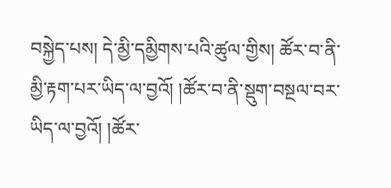བསྐྱེད་པས། དེ་མྱི་དམྱིགས་པའི་ཚུལ་གྱིས། ཚོར་བ་ནི་མྱི་རྟག་པར་ཡིད་ལ་བྱའོ། །ཚོར་བ་ནི་སྡུག་བསྔལ་བར་ཡིད་ལ་བྱའོ། །ཚོར་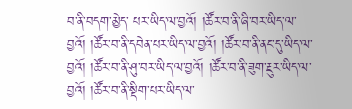བ་ནི་བདག་མྱེད་ པར་ཡིད་ལ་བྱའོ། །ཚོར་བ་ནི་ཞི་བར་ཡིད་ལ་བྱའོ། །ཚོར་བ་ནི་དབེན་པར་ཡིད་ལ་བྱའོ། །ཚོར་བ་ནི་ནང་དུ་ཡིད་ལ་བྱའོ། །ཚོར་བ་ནི་ཤུ་བར་ཡིད་ལ་བྱའོ། །ཚོར་བ་ནི་ཟུག་རྔུར་ཡིད་ལ་བྱའོ། །ཚོར་བ་ནི་སྡིག་པར་ཡིད་ལ་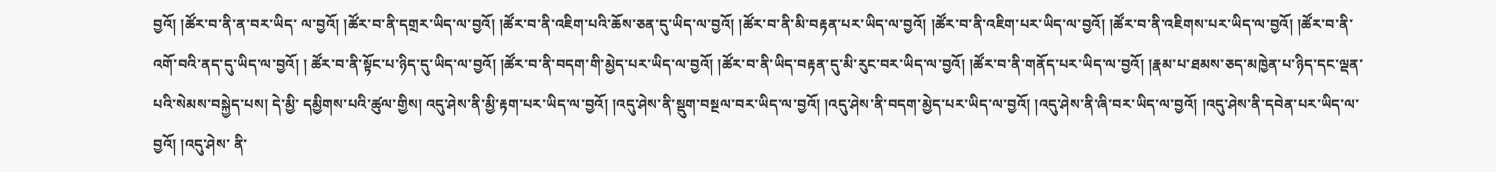བྱའོ། །ཚོར་བ་ནི་ན་བར་ཡིད་ ལ་བྱའོ། །ཚོར་བ་ནི་དགྲར་ཡིད་ལ་བྱའོ། །ཚོར་བ་ནི་འཇིག་པའི་ཆོས་ཅན་དུ་ཡིད་ལ་བྱའོ། །ཚོར་བ་ནི་མི་བརྟན་པར་ཡིད་ལ་བྱའོ། །ཚོར་བ་ནི་འཇིག་པར་ཡིད་ལ་བྱའོ། །ཚོར་བ་ནི་འཇིགས་པར་ཡིད་ལ་བྱའོ། །ཚོར་བ་ནི་འགོ་བའི་ནད་དུ་ཡིད་ལ་བྱའོ། ། ཚོར་བ་ནི་སྟོང་པ་ཉིད་དུ་ཡིད་ལ་བྱའོ། །ཚོར་བ་ནི་བདག་གི་མྱེད་པར་ཡིད་ལ་བྱའོ། །ཚོར་བ་ནི་ཡིད་བརྟན་དུ་མི་རུང་བར་ཡིད་ལ་བྱའོ། །ཚོར་བ་ནི་གནོད་པར་ཡིད་ལ་བྱའོ། །རྣམ་པ་ཐམས་ཅད་མཁྱེན་པ་ཉིད་དང་ལྡན་པའི་སེམས་བསྐྱེད་པས། དེ་མྱི་ དམྱིགས་པའི་ཚུལ་གྱིས། འདུ་ཤེས་ནི་མྱི་རྟག་པར་ཡིད་ལ་བྱའོ། །འདུ་ཤེས་ནི་སྡུག་བསྔལ་བར་ཡིད་ལ་བྱའོ། །འདུ་ཤེས་ནི་བདག་མྱེད་པར་ཡིད་ལ་བྱའོ། །འདུ་ཤེས་ནི་ཞི་བར་ཡིད་ལ་བྱའོ། །འདུ་ཤེས་ནི་དབེན་པར་ཡིད་ལ་བྱའོ། །འདུ་ཤེས་ ནི་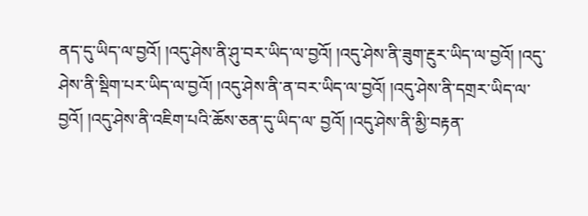ནད་དུ་ཡིད་ལ་བྱའོ། །འདུ་ཤེས་ནི་ཤུ་བར་ཡིད་ལ་བྱའོ། །འདུ་ཤེས་ནི་ཟུག་རྔུར་ཡིད་ལ་བྱའོ། །འདུ་ཤེས་ནི་སྡིག་པར་ཡིད་ལ་བྱའོ། །འདུ་ཤེས་ནི་ན་བར་ཡིད་ལ་བྱའོ། །འདུ་ཤེས་ནི་དགྲར་ཡིད་ལ་བྱའོ། །འདུ་ཤེས་ནི་འཇིག་པའི་ཆོས་ཅན་དུ་ཡིད་ལ་ བྱའོ། །འདུ་ཤེས་ནི་མྱི་བརྟན་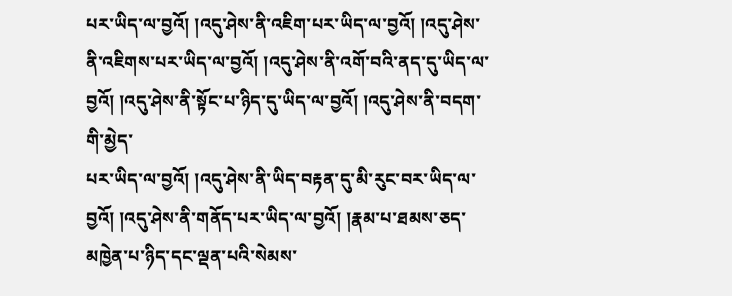པར་ཡིད་ལ་བྱའོ། །འདུ་ཤེས་ནི་འཇིག་པར་ཡིད་ལ་བྱའོ། །འདུ་ཤེས་ནི་འཇིགས་པར་ཡིད་ལ་བྱའོ། །འདུ་ཤེས་ནི་འགོ་བའི་ནད་དུ་ཡིད་ལ་བྱའོ། །འདུ་ཤེས་ནི་སྟོང་པ་ཉིད་དུ་ཡིད་ལ་བྱའོ། །འདུ་ཤེས་ནི་བདག་གི་མྱེད་
པར་ཡིད་ལ་བྱའོ། །འདུ་ཤེས་ནི་ཡིད་བརྟན་དུ་མི་རུང་བར་ཡིད་ལ་བྱའོ། །འདུ་ཤེས་ནི་གནོད་པར་ཡིད་ལ་བྱའོ། །རྣམ་པ་ཐམས་ཅད་མཁྱེན་པ་ཉིད་དང་ལྡན་པའི་སེམས་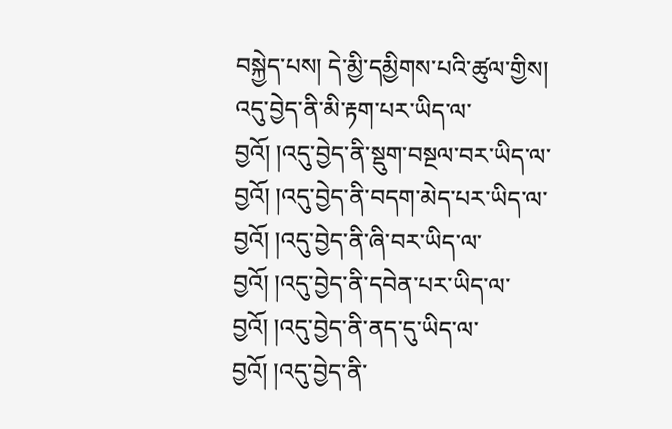བསྐྱེད་པས། དེ་མྱི་དམྱིགས་པའི་ཚུལ་གྱིས། འདུ་བྱེད་ནི་མི་རྟག་པར་ཡིད་ལ་ བྱའོ། །འདུ་བྱེད་ནི་སྡུག་བསྔལ་བར་ཡིད་ལ་བྱའོ། །འདུ་བྱེད་ནི་བདག་མེད་པར་ཡིད་ལ་བྱའོ། །འདུ་བྱེད་ནི་ཞི་བར་ཡིད་ལ་བྱའོ། །འདུ་བྱེད་ནི་དབེན་པར་ཡིད་ལ་བྱའོ། །འདུ་བྱེད་ནི་ནད་དུ་ཡིད་ལ་བྱའོ། །འདུ་བྱེད་ནི་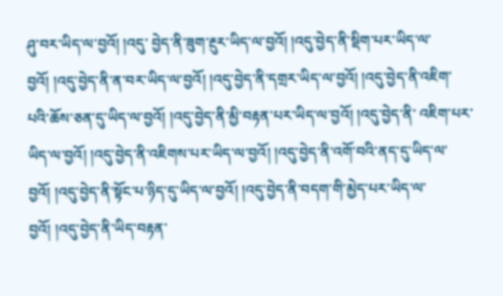ཤུ་བར་ཡིད་ལ་བྱའོ། །འདུ་ བྱེད་ནི་ཟུག་རྔུར་ཡིད་ལ་བྱའོ། །འདུ་བྱེད་ནི་སྡིག་པར་ཡིད་ལ་བྱའོ། །འདུ་བྱེད་ནི་ན་བར་ཡིད་ལ་བྱའོ། །འདུ་བྱེད་ནི་དགྲར་ཡིད་ལ་བྱའོ། །འདུ་བྱེད་ནི་འཇིག་པའི་ཆོས་ཅན་དུ་ཡིད་ལ་བྱའོ། །འདུ་བྱེད་ནི་མྱི་བརྟན་པར་ཡིད་ལ་བྱའོ། །འདུ་བྱེད་ནི་ འཇིག་པར་ཡིད་ལ་བྱའོ། །འདུ་བྱེད་ནི་འཇིགས་པར་ཡིད་ལ་བྱའོ། །འདུ་བྱེད་ནི་འགོ་བའི་ནད་དུ་ཡིད་ལ་བྱའོ། །འདུ་བྱེད་ནི་སྟོང་པ་ཉིད་དུ་ཡིད་ལ་བྱའོ། །འདུ་བྱེད་ནི་བདག་གི་མྱེད་པར་ཡིད་ལ་བྱའོ། །འདུ་བྱེད་ནི་ཡིད་བརྟན་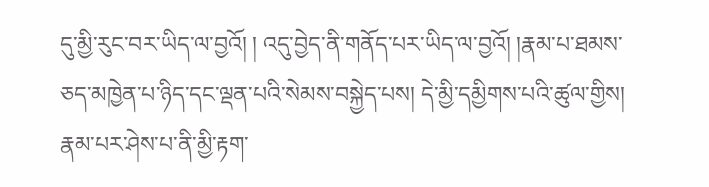དུ་མྱི་རུང་བར་ཡིད་ལ་བྱའོ། ། འདུ་བྱེད་ནི་གནོད་པར་ཡིད་ལ་བྱའོ། །རྣམ་པ་ཐམས་ཅད་མཁྱེན་པ་ཉིད་དང་ལྡན་པའི་སེམས་བསྐྱེད་པས། དེ་མྱི་དམྱིགས་པའི་ཚུལ་གྱིས། རྣམ་པར་ཤེས་པ་ནི་མྱི་རྟག་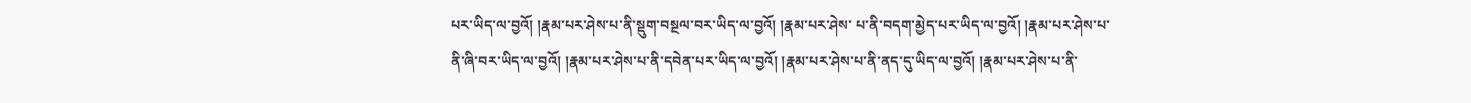པར་ཡིད་ལ་བྱའོ། །རྣམ་པར་ཤེས་པ་ནི་སྡུག་བསྔལ་བར་ཡིད་ལ་བྱའོ། །རྣམ་པར་ཤེས་ པ་ནི་བདག་མྱེད་པར་ཡིད་ལ་བྱའོ། །རྣམ་པར་ཤེས་པ་ནི་ཞི་བར་ཡིད་ལ་བྱའོ། །རྣམ་པར་ཤེས་པ་ནི་དབེན་པར་ཡིད་ལ་བྱའོ། །རྣམ་པར་ཤེས་པ་ནི་ནད་དུ་ཡིད་ལ་བྱའོ། །རྣམ་པར་ཤེས་པ་ནི་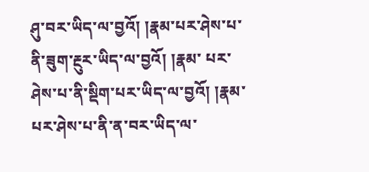ཤུ་བར་ཡིད་ལ་བྱའོ། །རྣམ་པར་ཤེས་པ་ནི་ཟུག་རྔུར་ཡིད་ལ་བྱའོ། །རྣམ་ པར་ཤེས་པ་ནི་སྡིག་པར་ཡིད་ལ་བྱའོ། །རྣམ་པར་ཤེས་པ་ནི་ན་བར་ཡིད་ལ་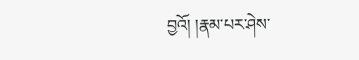བྱའོ། །རྣམ་པར་ཤེས་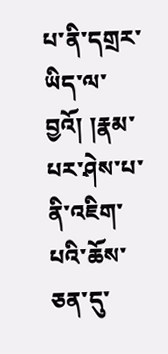པ་ནི་དགྲར་ཡིད་ལ་བྱའོ། །རྣམ་པར་ཤེས་པ་ནི་འཇིག་པའི་ཆོས་ཅན་དུ་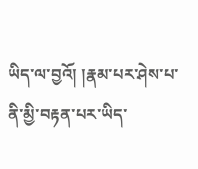ཡིད་ལ་བྱའོ། །རྣམ་པར་ཤེས་པ་ནི་མྱི་བརྟན་པར་ཡིད་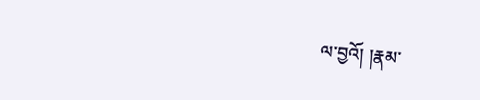ལ་བྱའོ། །རྣམ་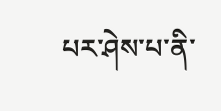པར་ཤེས་པ་ནི་